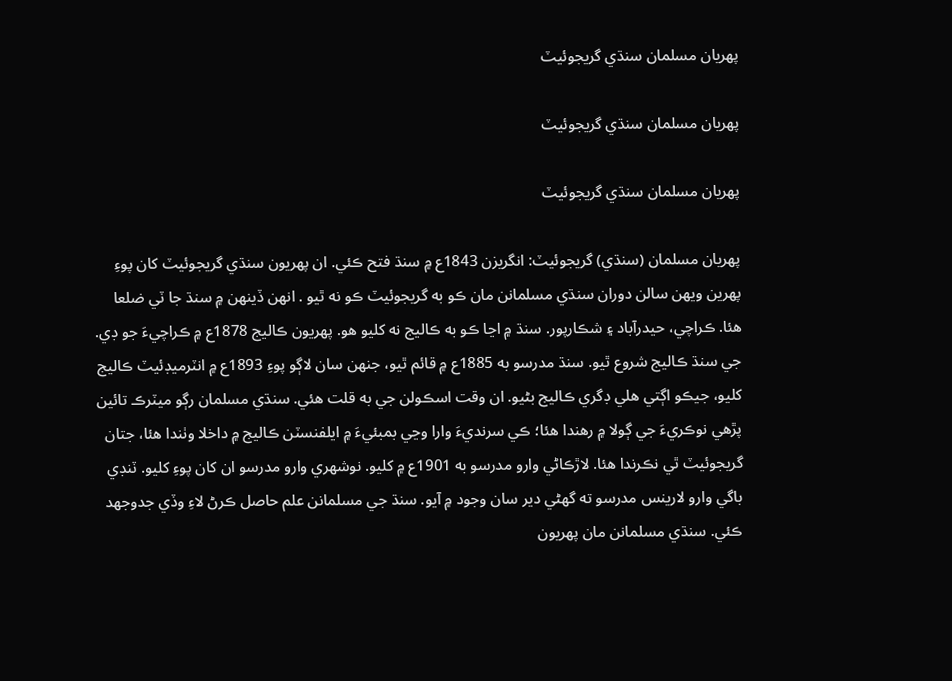پهريان مسلمان سنڌي گريجوئيٽ

پهريان مسلمان سنڌي گريجوئيٽ

پهريان مسلمان سنڌي گريجوئيٽ

پهريان مسلمان (سنڌي) گريجوئيٽ: انگريزن 1843ع ۾ سنڌ فتح ڪئي. ان پهريون سنڌي گريجوئيٽ کان پوءِ پهرين ويهن سالن دوران سنڌي مسلمانن مان ڪو به گريجوئيٽ ڪو نه ٿيو . انهن ڏينهن ۾ سنڌ جا ٽي ضلعا هئا. ڪراچي، حيدرآباد ۽ شڪارپور. سنڌ ۾ اڃا ڪو به ڪاليج نه کليو هو. پهريون ڪاليج 1878ع ۾ ڪراچيءَ جو ڊي. جي سنڌ ڪاليج شروع ٿيو. سنڌ مدرسو به 1885ع ۾ قائم ٿيو، جنهن سان لاڳو پوءِ 1893ع ۾ انٽرميڊئيٽ ڪاليج کليو، جيڪو اڳتي هلي ڊگري ڪاليج بڻيو. ان وقت اسڪولن جي به قلت هئي. سنڌي مسلمان رڳو ميٽرڪ تائين پڙهي نوڪريءَ جي ڳولا ۾ رهندا هئا؛ ڪي سرنديءَ وارا وڃي بمبئيءَ ۾ ايلفنسٽن ڪاليج ۾ داخلا وٺندا هئا، جتان گريجوئيٽ ٿي نڪرندا هئا. لاڙڪاڻي وارو مدرسو به 1901ع ۾ کليو. نوشهري وارو مدرسو ان کان پوءِ کليو. ٽنڊي باگي وارو لارينس مدرسو ته گهڻي دير سان وجود ۾ آيو. سنڌ جي مسلمانن علم حاصل ڪرڻ لاءِ وڏي جدوجهد ڪئي. سنڌي مسلمانن مان پهريون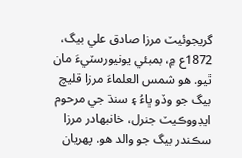گريجوئيٽ مرزا صادق علي بيگ، 1872ع ۾، بمبئي يونيورسٽيءَ مان ٿيو. هو شمس العلماءَ مرزا قليچ بيگ جو وڏو ڀاءُ ۽ سنڌ جي مرحوم ايڊووڪيٽ جنرل، خانبهادر مرزا سڪندر بيگ جو والد هو. پهريان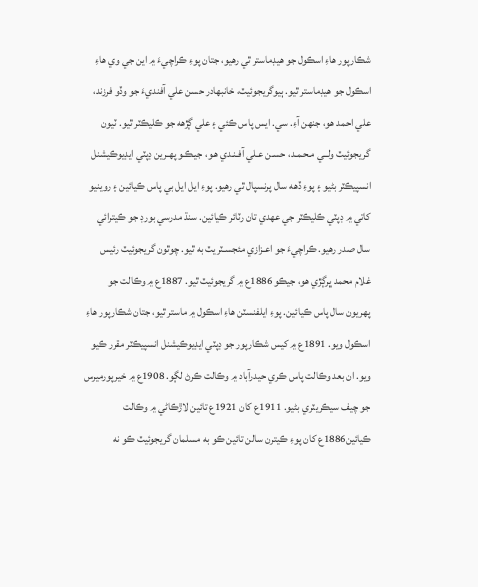شڪارپور هاءِ اسڪول جو هيڊماستر ٿي رهيو، جتان پوءِ ڪراچيءَ ۾ اين جي وي هاءِ اسڪول جو هيڊماستر ٿيو. ٻيوگريجوئيٽ، خانبهادر حسن علي آفنديءَ جو وڏو فرزند، علي احمد هو، جنهن آءِ. سي. ايس پاس ڪئي ۽ علي ڳڙهه جو ڪليڪٽر ٿيو. ٽيون گريجوئيٽ ولــي مـحـمـد، حسـن عـلي آفـنـدي هـو، جيـڪـو پهـرين ڊپٽي ايڊيوڪيشنل انسپيڪٽر بڻيو ۽ پوءِ ڏهه سال پرنسپال ٿي رهيو. پوءِ ايل ايل بي پاس ڪيائين ۽ روينيو کاتي ۾ ڊپٽي ڪليڪٽر جي عهدي تان رٽائر ڪيائين. سنڌ مدرسي بورڊ جو ڪيترائي سال صدر رهيو. ڪراچيءَ جو اعـزازي مئجسـٽريٽ به ٿيو. چوٿون گريجوئيٽ رئيس غلام محمد ڀرڳڙي هو، جيڪو 1886ع ۾ گريجوئيٽ ٿيو. 1887ع ۾ وڪالت جو پهريون سال پاس ڪيائين. پوءِ ايلفنسٽن هاءِ اسڪول ۾ ماستر ٿيو، جتان شڪارپور هاءِ اسڪول ويو. 1891ع ۾ کيس شڪارپور جو ڊپٽي ايڊيوڪيشنل انسپيڪٽر مقرر ڪيو ويو. ان بعد وڪالت پاس ڪري حيدرآباد ۾ وڪالت ڪرڻ لڳو. 1908ع ۾ خيرپورميرس جو چيف سيڪريٽري بڻيو. 1911ع کان 1921ع تائين لاڙڪاڻي ۾ وڪالت ڪيائين1886ع کان پوءِ ڪيترن سالن تائين ڪو به مسلمان گريجوئيٽ ڪو نه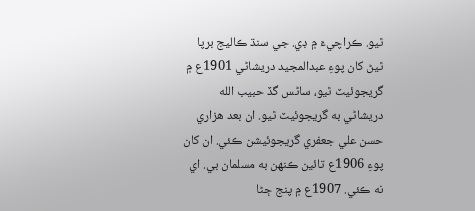ٿيو. ڪراچيءَ ۾ ڊي. جي سنڌ ڪاليج برپا ٿيڻ کان پوءِ عبدالمجيد دريشاڻي 1901ع ۾ گريجوئيٽ ٿيو، ساڻس گڏ حبيب الله دريشاڻي به گريجوئيٽ ٿيو. ان بعد هزاري حسن علي جعفري گريجوئيشن ڪئي. ان کان پوءِ 1906ع تائين ڪنهن به مسلمان بي. اي نه ڪئي. 1907ع ۾ پنج ڄڻا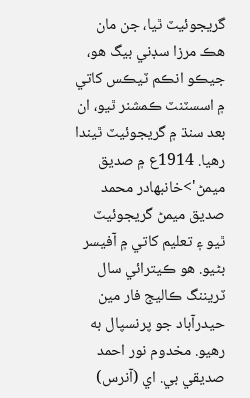گريجوئيٽ ٿيا، جن مان هڪ مرزا سڊني بيگ هو، جيڪو انڪم ٽيڪس کاتي ۾ اسسٽنٽ ڪمشنر ٿيو، ان بعد سنڌ ۾ گريجوئيٽ ٿيندا رهيا. 1914ع ۾ صديق ميمڻ'>خانبهادر محمد صديق ميمڻ گريجوئيٽ ٿيو ۽ تعليم کاتي ۾ آفيسر بڻيو. هو ڪيترائي سال ٽريننگ ڪاليج فار مين حيدرآباد جو پرنسپال به رهيو. مخدوم نور احمد صديقي بي. اي (آنرس)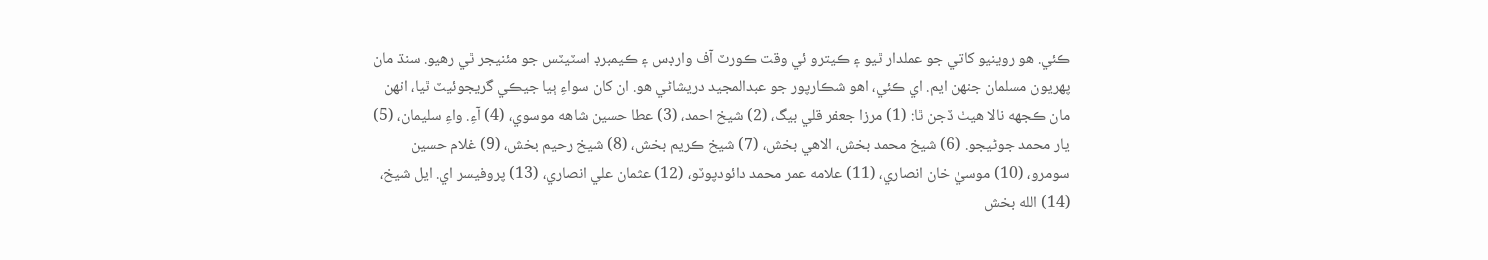ڪئي. هو روينيو کاتي جو عملدار ٿيو ۽ ڪيترو ئي وقت ڪورٽ آف وارڊس ۽ ڪيمبرڊ اسٽيٽس جو مئنيجر ٿي رهيو. سنڌ مان پهريون مسلمان جنهن ايم. اي ڪئي، اهو شڪارپور جو عبدالمجيد دريشاڻي هو. ان کان سواءِ ٻيا جيڪي گريجوئيٽ ٿيا، انهن مان ڪجهه نالا هيٺ ڏجن ٿا: (1) مرزا جعفر قلي بيگ، (2) شيخ احمد، (3) عطا حسين شاهه موسوي، (4) آءِ. واءِ سليمان، (5) يار محمد جوڻيجو. (6) شيخ محمد بخش، الاهي بخش، (7) شيخ ڪريم بخش، (8) شيخ رحيم بخش، (9) غلام حسين سومرو، (10) موسيٰ خان انصاري، (11) علامه عمر محمد دائودپوٽو، (12) عثمان علي انصاري، (13) پروفيسر اي. ايل شيخ، (14) الله بخش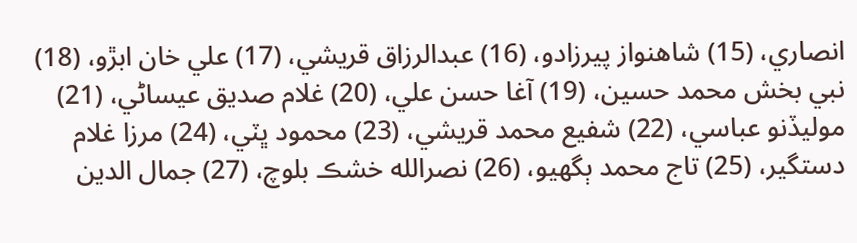انصاري، (15) شاهنواز پيرزادو، (16) عبدالرزاق قريشي، (17) علي خان ابڙو، (18) نبي بخش محمد حسين، (19) آغا حسن علي، (20) غلام صديق عيساڻي، (21) موليڏنو عباسي، (22) شفيع محمد قريشي، (23) محمود ڀٽي، (24) مرزا غلام دستگير، (25) تاج محمد ٻگهيو، (26) نصرالله خشڪ بلوچ، (27) جمال الدين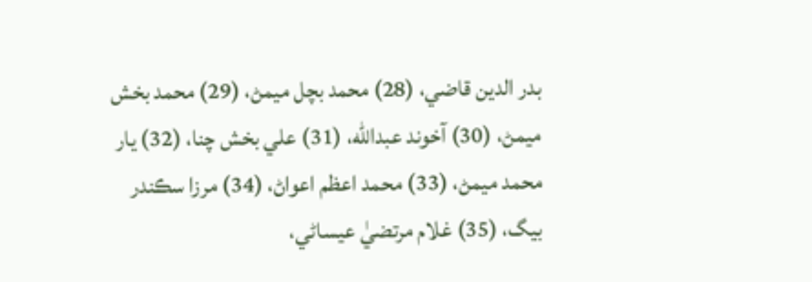بدر الدين قاضي، (28) محمد بچل ميمڻ، (29) محمد بخش ميمڻ، (30) آخوند عبدالله، (31) علي بخش چنا، (32) يار محمد ميمڻ، (33) محمد اعظم اعواڻ، (34) مرزا سڪندر بيگ، (35) غلام مرتضيٰ عيساڻي،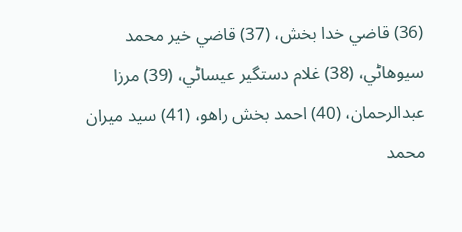(36) قاضي خدا بخش، (37) قاضي خير محمد سيوهاڻي، (38) غلام دستگير عيساڻي، (39) مرزا عبدالرحمان، (40) احمد بخش راهو، (41) سيد ميران محمد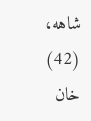شاهه، (42) خان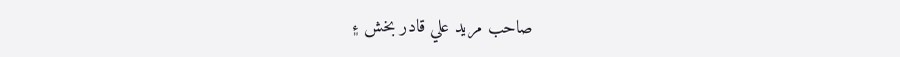صاحب مريد علي قادر بخش ۽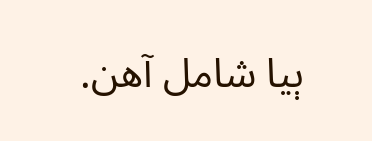ٻيا شامل آهن.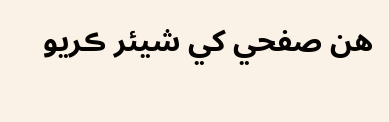هن صفحي کي شيئر ڪريو